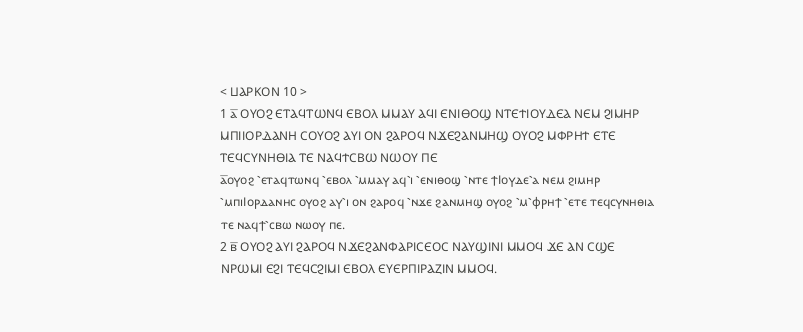< ⳘⲀⲢⲔⲞⲚ 10 >
1 ⲁ̅ ⲞⲨⲞϨ ⲈⲦⲀϤⲦⲰⲚϤ ⲈⲂⲞⲖ ⲘⲘⲀⲨ ⲀϤⲒ ⲈⲚⲒⲐⲞϢ ⲚⲦⲈϮⲒⲞⲨⲆⲈⲀ ⲚⲈⲘ ϨⲒⲘⲎⲢ ⲘⲠⲒⲒⲞⲢⲆⲀⲚⲎ ⲤⲞⲨⲞϨ ⲀⲨⲒ ⲞⲚ ϨⲀⲢⲞϤ ⲚϪⲈϨⲀⲚⲘⲎϢ ⲞⲨⲞϨ ⲘⲪⲢⲎϮ ⲈⲦⲈ ⲦⲈϤⲤⲨⲚⲎⲐⲒⲀ ⲦⲈ ⲚⲀϤϮⲤⲂⲰ ⲚⲰⲞⲨ ⲠⲈ
ⲁ̅ⲟⲩⲟϩ ⳿ⲉⲧⲁϥⲧⲱⲛϥ ⳿ⲉⲃⲟⲗ ⳿ⲙⲙⲁⲩ ⲁϥ⳿ⲓ ⳿ⲉⲛⲓⲑⲟϣ ⳿ⲛⲧⲉ ϯⲒⲟⲩⲇⲉ⳿ⲁ ⲛⲉⲙ ϩⲓⲙⲏⲣ ⳿ⲙⲡⲓⲒⲟⲣⲇⲁⲛⲏⲥ ⲟⲩⲟϩ ⲁⲩ⳿ⲓ ⲟⲛ ϩⲁⲣⲟϥ ⳿ⲛϫⲉ ϩⲁⲛⲙⲏϣ ⲟⲩⲟϩ ⳿ⲙ⳿ⲫⲣⲏϯ ⳿ⲉⲧⲉ ⲧⲉϥⲥⲩⲛⲏⲑⲓⲁ ⲧⲉ ⲛⲁϥϯ⳿ⲥⲃⲱ ⲛⲱⲟⲩ ⲡⲉ.
2 ⲃ̅ ⲞⲨⲞϨ ⲀⲨⲒ ϨⲀⲢⲞϤ ⲚϪⲈϨⲀⲚⲪⲀⲢⲒⲤⲈⲞⲤ ⲚⲀⲨϢⲒⲚⲒ ⲘⲘⲞϤ ϪⲈ ⲀⲚ ⲤϢⲈ ⲚⲢⲰⲘⲒ ⲈϨⲒ ⲦⲈϤⲤϨⲒⲘⲒ ⲈⲂⲞⲖ ⲈⲨⲈⲢⲠⲒⲢⲀⲌⲒⲚ ⲘⲘⲞϤ.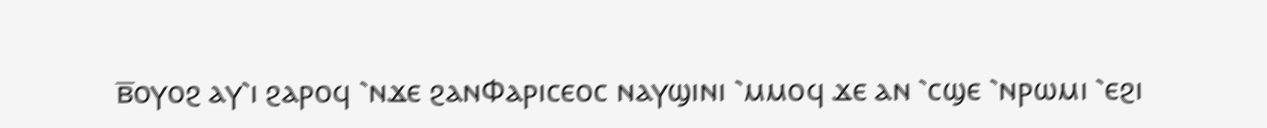ⲃ̅ⲟⲩⲟϩ ⲁⲩ⳿ⲓ ϩⲁⲣⲟϥ ⳿ⲛϫⲉ ϩⲁⲛⲪⲁⲣⲓⲥⲉⲟⲥ ⲛⲁⲩϣⲓⲛⲓ ⳿ⲙⲙⲟϥ ϫⲉ ⲁⲛ ⳿ⲥϣⲉ ⳿ⲛⲣⲱⲙⲓ ⳿ⲉϩⲓ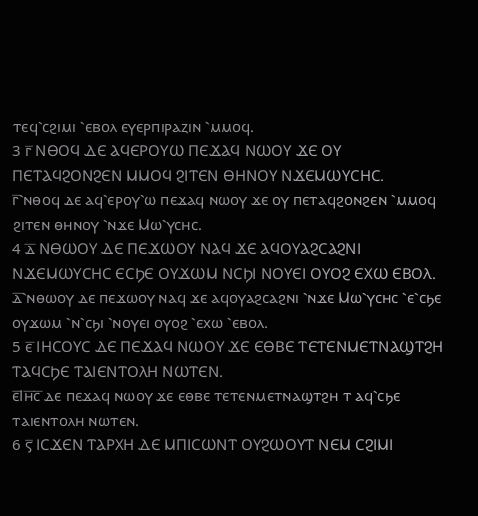ⲧⲉϥ⳿ⲥϩⲓⲙⲓ ⳿ⲉⲃⲟⲗ ⲉⲩⲉⲣⲡⲓⲣⲁⲍⲓⲛ ⳿ⲙⲙⲟϥ.
3 ⲅ̅ ⲚⲐⲞϤ ⲆⲈ ⲀϤⲈⲢⲞⲨⲰ ⲠⲈϪⲀϤ ⲚⲰⲞⲨ ϪⲈ ⲞⲨ ⲠⲈⲦⲀϤϨⲞⲚϨⲈⲚ ⲘⲘⲞϤ ϨⲒⲦⲈⲚ ⲐⲎⲚⲞⲨ ⲚϪⲈⲘⲰⲨⲤⲎⲤ.
ⲅ̅⳿ⲛⲑⲟϥ ⲇⲉ ⲁϥ⳿ⲉⲣⲟⲩ⳿ⲱ ⲡⲉϫⲁϥ ⲛⲱⲟⲩ ϫⲉ ⲟⲩ ⲡⲉⲧⲁϥϩⲟⲛϩⲉⲛ ⳿ⲙⲙⲟϥ ϩⲓⲧⲉⲛ ⲑⲏⲛⲟⲩ ⳿ⲛϫⲉ Ⲙⲱ⳿ⲩⲥⲏⲥ.
4 ⲇ̅ ⲚⲐⲰⲞⲨ ⲆⲈ ⲠⲈϪⲰⲞⲨ ⲚⲀϤ ϪⲈ ⲀϤⲞⲨⲀϨⲤⲀϨⲚⲒ ⲚϪⲈⲘⲰⲨⲤⲎⲤ ⲈⲤϦⲈ ⲞⲨϪⲰⲘ ⲚⲤϦⲒ ⲚⲞⲨⲈⲒ ⲞⲨⲞϨ ⲈⲬⲰ ⲈⲂⲞⲖ.
ⲇ̅⳿ⲛⲑⲱⲟⲩ ⲇⲉ ⲡⲉϫⲱⲟⲩ ⲛⲁϥ ϫⲉ ⲁϥⲟⲩⲁϩⲥⲁϩⲛⲓ ⳿ⲛϫⲉ Ⲙⲱ⳿ⲩⲥⲏⲥ ⳿ⲉ⳿ⲥϧⲉ ⲟⲩϫⲱⲙ ⳿ⲛ⳿ⲥϧⲓ ⳿ⲛⲟⲩⲉⲓ ⲟⲩⲟϩ ⳿ⲉⲭⲱ ⳿ⲉⲃⲟⲗ.
5 ⲉ̅ ⲒⲎⲤⲞⲨⲤ ⲆⲈ ⲠⲈϪⲀϤ ⲚⲰⲞⲨ ϪⲈ ⲈⲐⲂⲈ ⲦⲈⲦⲈⲚⲘⲈⲦⲚⲀϢⲦϨⲎ ⲦⲀϤⲤϦⲈ ⲦⲀⲒⲈⲚⲦⲞⲖⲎ ⲚⲰⲦⲈⲚ.
ⲉ̅Ⲓⲏ̅ⲥ̅ ⲇⲉ ⲡⲉϫⲁϥ ⲛⲱⲟⲩ ϫⲉ ⲉⲑⲃⲉ ⲧⲉⲧⲉⲛⲙⲉⲧⲛⲁϣⲧϩⲏ ⲧ ⲁϥ⳿ⲥϧⲉ ⲧⲁⲓⲉⲛⲧⲟⲗⲏ ⲛⲱⲧⲉⲛ.
6 ⲋ̅ ⲒⲤϪⲈⲚ ⲦⲀⲢⲬⲎ ⲆⲈ ⲘⲠⲒⲤⲰⲚⲦ ⲞⲨϨⲰⲞⲨⲦ ⲚⲈⲘ ⲤϨⲒⲘⲒ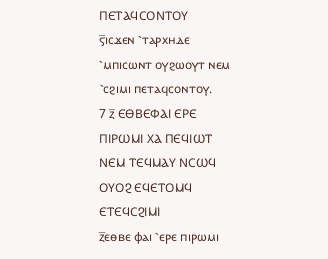ⲠⲈⲦⲀϤⲤⲞⲚⲦⲞⲨ
ⲋ̅ⲓⲥϫⲉⲛ ⳿ⲧⲁⲣⲭⲏⲇⲉ ⳿ⲙⲡⲓⲥⲱⲛⲧ ⲟⲩϩⲱⲟⲩⲧ ⲛⲉⲙ ⳿ⲥϩⲓⲙⲓ ⲡⲉⲧⲁϥⲥⲟⲛⲧⲟⲩ.
7 ⲍ̅ ⲈⲐⲂⲈⲪⲀⲒ ⲈⲢⲈ ⲠⲒⲢⲰⲘⲒ ⲬⲀ ⲠⲈϤⲒⲰⲦ ⲚⲈⲘ ⲦⲈϤⲘⲀⲨ ⲚⲤⲰϤ ⲞⲨⲞϨ ⲈϤⲈⲦⲞⲘϤ ⲈⲦⲈϤⲤϨⲒⲘⲒ
ⲍ̅ⲉⲑⲃⲉ ⲫⲁⲓ ⳿ⲉⲣⲉ ⲡⲓⲣⲱⲙⲓ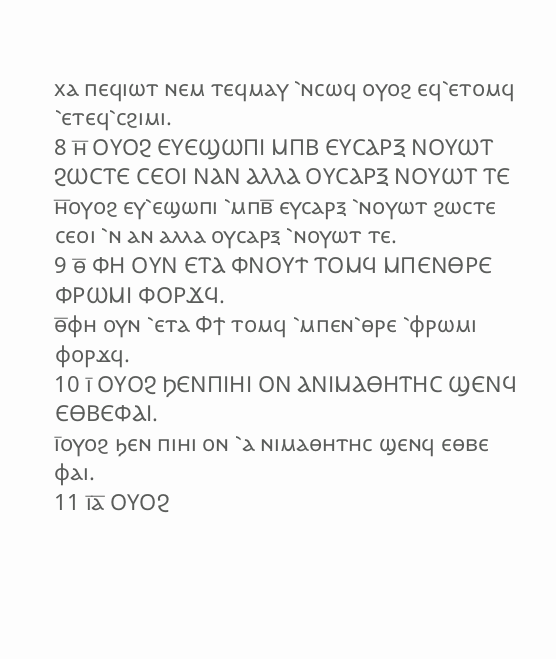ⲭⲁ ⲡⲉϥⲓⲱⲧ ⲛⲉⲙ ⲧⲉϥⲙⲁⲩ ⳿ⲛⲥⲱϥ ⲟⲩⲟϩ ⲉϥ⳿ⲉⲧⲟⲙϥ ⳿ⲉⲧⲉϥ⳿ⲥϩⲓⲙⲓ.
8 ⲏ̅ ⲞⲨⲞϨ ⲈⲨⲈϢⲰⲠⲒ ⲘⲠⲂ ⲈⲨⲤⲀⲢⲜ ⲚⲞⲨⲰⲦ ϨⲰⲤⲦⲈ ⲤⲈⲞⲒ ⲚⲀⲚ ⲀⲖⲖⲀ ⲞⲨⲤⲀⲢⲜ ⲚⲞⲨⲰⲦ ⲦⲈ
ⲏ̅ⲟⲩⲟϩ ⲉⲩ⳿ⲉϣⲱⲡⲓ ⳿ⲙⲡⲃ̅ ⲉⲩⲥⲁⲣⲝ ⳿ⲛⲟⲩⲱⲧ ϩⲱⲥⲧⲉ ⲥⲉⲟⲓ ⳿ⲛ ⲁⲛ ⲁⲗⲗⲁ ⲟⲩⲥⲁⲣⲝ ⳿ⲛⲟⲩⲱⲧ ⲧⲉ.
9 ⲑ̅ ⲪⲎ ⲞⲨⲚ ⲈⲦⲀ ⲪⲚⲞⲨϮ ⲦⲞⲘϤ ⲘⲠⲈⲚⲐⲢⲈ ⲪⲢⲰⲘⲒ ⲪⲞⲢϪϤ.
ⲑ̅ⲫⲏ ⲟⲩⲛ ⳿ⲉⲧⲁ Ⲫϯ ⲧⲟⲙϥ ⳿ⲙⲡⲉⲛ⳿ⲑⲣⲉ ⳿ⲫⲣⲱⲙⲓ ⲫⲟⲣϫϥ.
10 ⲓ̅ ⲞⲨⲞϨ ϦⲈⲚⲠⲒⲎⲒ ⲞⲚ ⲀⲚⲒⲘⲀⲐⲎⲦⲎⲤ ϢⲈⲚϤ ⲈⲐⲂⲈⲪⲀⲒ.
ⲓ̅ⲟⲩⲟϩ ϧⲉⲛ ⲡⲓⲏⲓ ⲟⲛ ⳿ⲁ ⲛⲓⲙⲁⲑⲏⲧⲏⲥ ϣⲉⲛϥ ⲉⲑⲃⲉ ⲫⲁⲓ.
11 ⲓ̅ⲁ̅ ⲞⲨⲞϨ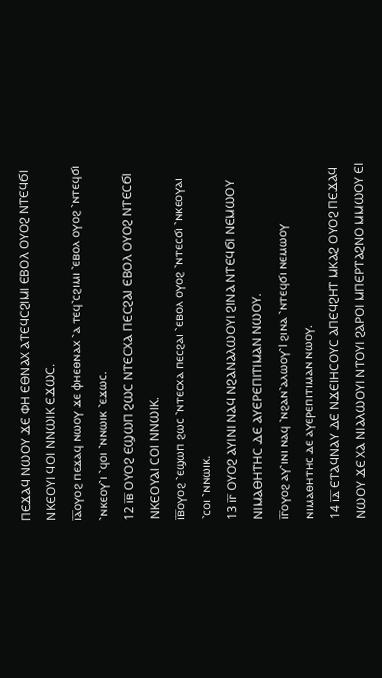ⲠⲈϪⲀϤ ⲚⲰⲞⲨ ϪⲈ ⲪⲎ ⲈⲐⲚⲀⲬ ⲀⲦⲈϤⲤϨⲒⲘⲒ ⲈⲂⲞⲖ ⲞⲨⲞϨ ⲚⲦⲈϤϬⲒ ⲚⲔⲈⲞⲨⲒ ϤⲞⲒ ⲚⲚⲰⲒⲔ ⲈϪⲰⲤ.
ⲓ̅ⲁ̅ⲟⲩⲟϩ ⲡⲉϫⲁϥ ⲛⲱⲟⲩ ϫⲉ ⲫⲏⲉⲑⲛⲁⲭ ⳿ⲁ ⲧⲉϥ⳿ⲥϩⲓⲙⲓ ⳿ⲉⲃⲟⲗ ⲟⲩⲟϩ ⳿ⲛⲧⲉϥϭⲓ ⳿ⲛⲕⲉⲟⲩ⳿ⲓ ⳿ϥⲟⲓ ⳿ⲛⲛⲱⲓⲕ ⳿ⲉϫⲱⲥ.
12 ⲓ̅ⲃ̅ ⲞⲨⲞϨ ⲈϢⲰⲠ ϨⲰⲤ ⲚⲦⲈⲤⲬⲀ ⲠⲈⲤϨⲀⲒ ⲈⲂⲞⲖ ⲞⲨⲞϨ ⲚⲦⲈⲤϬⲒ ⲚⲔⲈⲞⲨⲀⲒ ⲤⲞⲒ ⲚⲚⲰⲒⲔ.
ⲓ̅ⲃ̅ⲟⲩⲟϩ ⳿ⲉϣⲱⲡ ϩⲱⲥ ⳿ⲛⲧⲉⲥⲭⲁ ⲡⲉⲥϩⲁⲓ ⳿ⲉⲃⲟⲗ ⲟⲩⲟϩ ⳿ⲛⲧⲉⲥϭⲓ ⳿ⲛⲕⲉⲟⲩⲁⲓ ⳿ⲥⲟⲓ ⳿ⲛⲛⲱⲓⲕ.
13 ⲓ̅ⲅ̅ ⲞⲨⲞϨ ⲀⲨⲒⲚⲒ ⲚⲀϤ ⲚϨⲀⲚⲀⲖⲰⲞⲨⲒ ϨⲒⲚⲀ ⲚⲦⲈϤϬⲒ ⲚⲈⲘⲰⲞⲨ ⲚⲒⲘⲀⲐⲎⲦⲎⲤ ⲆⲈ ⲀⲨⲈⲢⲈⲠⲒⲦⲒⲘⲀⲚ ⲚⲰⲞⲨ.
ⲓ̅ⲅ̅ⲟⲩⲟϩ ⲁⲩ⳿ⲓⲛⲓ ⲛⲁϥ ⳿ⲛϩⲁⲛ⳿ⲁⲗⲱⲟⲩ⳿Ⲓ ϩⲓⲛⲁ ⳿ⲛⲧⲉϥϭⲓ ⲛⲉⲙⲱⲟⲩ ⲛⲓⲙⲁⲑⲏⲧⲏⲥ ⲇⲉ ⲁⲩⲉⲣⲉⲡⲓⲧⲓⲙⲁⲛ ⲛⲱⲟⲩ.
14 ⲓ̅ⲇ̅ ⲈⲦⲀϤⲚⲀⲨ ⲆⲈ ⲚϪⲈⲒⲎⲤⲞⲨⲤ ⲀⲠⲈϤϨⲎⲦ ⲘⲔⲀϨ ⲞⲨⲞϨ ⲠⲈϪⲀϤ ⲚⲰⲞⲨ ϪⲈ ⲬⲀ ⲚⲒⲀⲖⲰⲞⲨⲒ ⲚⲦⲞⲨⲒ ϨⲀⲢⲞⲒ ⲘⲠⲈⲢⲦⲀϨⲚⲞ ⲘⲘⲰⲞⲨ ⲈⲒ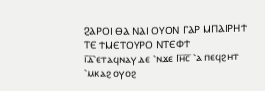ϨⲀⲢⲞⲒ ⲐⲀ ⲚⲀⲒ ⲞⲨⲞⲚ ⲄⲀⲢ ⲘⲠⲀⲒⲢⲎϮ ⲦⲈ ϮⲘⲈⲦⲞⲨⲢⲞ ⲚⲦⲈⲪϮ
ⲓ̅ⲇ̅⳿ⲉⲧⲁϥⲛⲁⲩ ⲇⲉ ⳿ⲛϫⲉ Ⲓⲏ̅ⲥ̅ ⳿ⲁ ⲡⲉϥϩⲏⲧ ⳿ⲙⲕⲁϩ ⲟⲩⲟϩ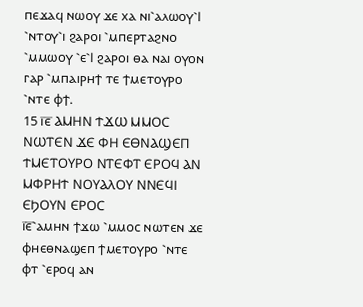ⲡⲉϫⲁϥ ⲛⲱⲟⲩ ϫⲉ ⲭⲁ ⲛⲓ⳿ⲁⲗⲱⲟⲩ⳿Ⲓ ⳿ⲛⲧⲟⲩ⳿ⲓ ϩⲁⲣⲟⲓ ⳿ⲙⲡⲉⲣⲧⲁϩⲛⲟ ⳿ⲙⲙⲱⲟⲩ ⳿ⲉ⳿Ⲓ ϩⲁⲣⲟⲓ ⲑⲁ ⲛⲁⲓ ⲟⲩⲟⲛ ⲅⲁⲣ ⳿ⲙⲡⲁⲓⲣⲏϯ ⲧⲉ ϯⲙⲉⲧⲟⲩⲣⲟ ⳿ⲛⲧⲉ ⲫϯ.
15 ⲓ̅ⲉ̅ ⲀⲘⲎⲚ ϮϪⲰ ⲘⲘⲞⲤ ⲚⲰⲦⲈⲚ ϪⲈ ⲪⲎ ⲈⲐⲚⲀϢⲈⲠ ϮⲘⲈⲦⲞⲨⲢⲞ ⲚⲦⲈⲪⲦ ⲈⲢⲞϤ ⲀⲚ ⲘⲪⲢⲎϮ ⲚⲞⲨⲀⲖⲞⲨ ⲚⲚⲈϤⲒ ⲈϦⲞⲨⲚ ⲈⲢⲞⲤ
ⲓ̅ⲉ̅⳿ⲁⲙⲏⲛ ϯϫⲱ ⳿ⲙⲙⲟⲥ ⲛⲱⲧⲉⲛ ϫⲉ ⲫⲏⲉⲑⲛⲁϣⲉⲡ ϯⲙⲉⲧⲟⲩⲣⲟ ⳿ⲛⲧⲉ ⲫⲧ ⳿ⲉⲣⲟϥ ⲁⲛ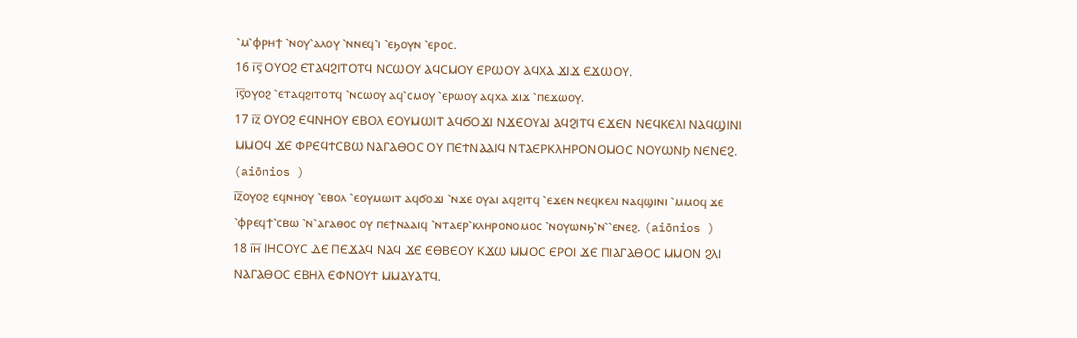⳿ⲙ⳿ⲫⲣⲏϯ ⳿ⲛⲟⲩ⳿ⲁⲗⲟⲩ ⳿ⲛⲛⲉϥ⳿ⲓ ⳿ⲉϧⲟⲩⲛ ⳿ⲉⲣⲟⲥ.
16 ⲓ̅ⲋ̅ ⲞⲨⲞϨ ⲈⲦⲀϤϨⲒⲦⲞⲦϤ ⲚⲤⲰⲞⲨ ⲀϤⲤⲘⲞⲨ ⲈⲢⲰⲞⲨ ⲀϤⲬⲀ ϪⲒϪ ⲈϪⲰⲞⲨ.
ⲓ̅ⲋ̅ⲟⲩⲟϩ ⳿ⲉⲧⲁϥϩⲓⲧⲟⲧϥ ⳿ⲛⲥⲱⲟⲩ ⲁϥ⳿ⲥⲙⲟⲩ ⳿ⲉⲣⲱⲟⲩ ⲁϥⲭⲁ ϫⲓϫ ⳿ⲡⲉϫⲱⲟⲩ.
17 ⲓ̅ⲍ̅ ⲞⲨⲞϨ ⲈϤⲚⲎⲞⲨ ⲈⲂⲞⲖ ⲈⲞⲨⲘⲰⲒⲦ ⲀϤϬⲞϪⲒ ⲚϪⲈⲞⲨⲀⲒ ⲀϤϨⲒⲦϤ ⲈϪⲈⲚ ⲚⲈϤⲔⲈⲖⲒ ⲚⲀϤϢⲒⲚⲒ ⲘⲘⲞϤ ϪⲈ ⲪⲢⲈϤϮⲤⲂⲰ ⲚⲀⲄⲀⲐⲞⲤ ⲞⲨ ⲠⲈϮⲚⲀⲀⲒϤ ⲚⲦⲀⲈⲢⲔⲖⲎⲢⲞⲚⲞⲘⲞⲤ ⲚⲞⲨⲰⲚϦ ⲚⲈⲚⲈϨ. (aiōnios )
ⲓ̅ⲍ̅ⲟⲩⲟϩ ⲉϥⲛⲏⲟⲩ ⳿ⲉⲃⲟⲗ ⳿ⲉⲟⲩⲙⲱⲓⲧ ⲁϥϭⲟϫⲓ ⳿ⲛϫⲉ ⲟⲩⲁⲓ ⲁϥϩⲓⲧϥ ⳿ⲉϫⲉⲛ ⲛⲉϥⲕⲉⲗⲓ ⲛⲁϥϣⲓⲛⲓ ⳿ⲙⲙⲟϥ ϫⲉ ⳿ⲫⲣⲉϥϯ⳿ⲥⲃⲱ ⳿ⲛ⳿ⲁⲅⲁⲑⲟⲥ ⲟⲩ ⲡⲉϯⲛⲁⲁⲓϥ ⳿ⲛⲧⲁⲉⲣ⳿ⲕⲗⲏⲣⲟⲛⲟⲙⲟⲥ ⳿ⲛⲟⲩⲱⲛϧ⳿ⲛ⳿⳿ⲉⲛⲉϩ. (aiōnios )
18 ⲓ̅ⲏ̅ ⲒⲎⲤⲞⲨⲤ ⲆⲈ ⲠⲈϪⲀϤ ⲚⲀϤ ϪⲈ ⲈⲐⲂⲈⲞⲨ ⲔϪⲰ ⲘⲘⲞⲤ ⲈⲢⲞⲒ ϪⲈ ⲠⲒⲀⲄⲀⲐⲞⲤ ⲘⲘⲞⲚ ϨⲖⲒ ⲚⲀⲄⲀⲐⲞⲤ ⲈⲂⲎⲖ ⲈⲪⲚⲞⲨϮ ⲘⲘⲀⲨⲀⲦϤ.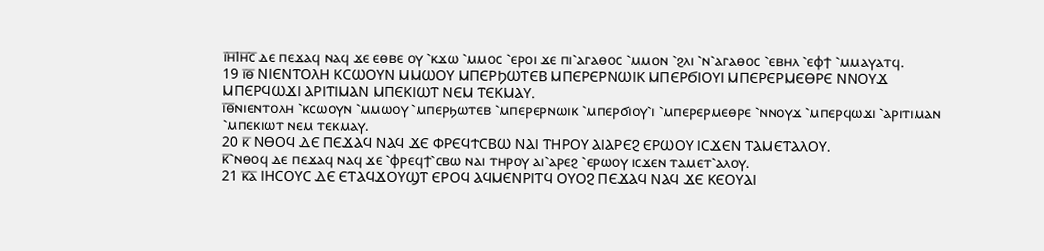ⲓ̅ⲏ̅Ⲓⲏ̅ⲥ̅ ⲇⲉ ⲡⲉϫⲁϥ ⲛⲁϥ ϫⲉ ⲉⲑⲃⲉ ⲟⲩ ⳿ⲕϫⲱ ⳿ⲙⲙⲟⲥ ⳿ⲉⲣⲟⲓ ϫⲉ ⲡⲓ⳿ⲁⲅⲁⲑⲟⲥ ⳿ⲙⲙⲟⲛ ⳿ϩⲗⲓ ⳿ⲛ⳿ⲁⲅⲁⲑⲟⲥ ⳿ⲉⲃⲏⲗ ⳿ⲉⲫϯ ⳿ⲙⲙⲁⲩⲁⲧϥ.
19 ⲓ̅ⲑ̅ ⲚⲒⲈⲚⲦⲞⲖⲎ ⲔⲤⲰⲞⲨⲚ ⲘⲘⲰⲞⲨ ⲘⲠⲈⲢϦⲰⲦⲈⲂ ⲘⲠⲈⲢⲈⲢⲚⲰⲒⲔ ⲘⲠⲈⲢϬⲒⲞⲨⲒ ⲘⲠⲈⲢⲈⲢⲘⲈⲐⲢⲈ ⲚⲚⲞⲨϪ ⲘⲠⲈⲢϤⲰϪⲒ ⲀⲢⲒⲦⲒⲘⲀⲚ ⲘⲠⲈⲔⲒⲰⲦ ⲚⲈⲘ ⲦⲈⲔⲘⲀⲨ.
ⲓ̅ⲑ̅ⲛⲓⲉⲛⲧⲟⲗⲏ ⳿ⲕⲥⲱⲟⲩⲛ ⳿ⲙⲙⲱⲟⲩ ⳿ⲙⲡⲉⲣϧⲱⲧⲉⲃ ⳿ⲙⲡⲉⲣⲉⲣⲛⲱⲓⲕ ⳿ⲙⲡⲉⲣϭⲓⲟⲩ⳿ⲓ ⳿ⲙⲡⲉⲣⲉⲣⲙⲉⲑⲣⲉ ⳿ⲛⲛⲟⲩϫ ⳿ⲙⲡⲉⲣϥⲱϫⲓ ⳿ⲁⲣⲓⲧⲓⲙⲁⲛ ⳿ⲙⲡⲉⲕⲓⲱⲧ ⲛⲉⲙ ⲧⲉⲕⲙⲁⲩ.
20 ⲕ̅ ⲚⲐⲞϤ ⲆⲈ ⲠⲈϪⲀϤ ⲚⲀϤ ϪⲈ ⲪⲢⲈϤϮⲤⲂⲰ ⲚⲀⲒ ⲦⲎⲢⲞⲨ ⲀⲒⲀⲢⲈϨ ⲈⲢⲰⲞⲨ ⲒⲤϪⲈⲚ ⲦⲀⲘⲈⲦⲀⲖⲞⲨ.
ⲕ̅⳿ⲛⲑⲟϥ ⲇⲉ ⲡⲉϫⲁϥ ⲛⲁϥ ϫⲉ ⳿ⲫⲣⲉϥϯ⳿ⲥⲃⲱ ⲛⲁⲓ ⲧⲏⲣⲟⲩ ⲁⲓ⳿ⲁⲣⲉϩ ⳿ⲉⲣⲱⲟⲩ ⲓⲥϫⲉⲛ ⲧⲁⲙⲉⲧ⳿ⲁⲗⲟⲩ.
21 ⲕ̅ⲁ̅ ⲒⲎⲤⲞⲨⲤ ⲆⲈ ⲈⲦⲀϤϪⲞⲨϢⲦ ⲈⲢⲞϤ ⲀϤⲘⲈⲚⲢⲒⲦϤ ⲞⲨⲞϨ ⲠⲈϪⲀϤ ⲚⲀϤ ϪⲈ ⲔⲈⲞⲨⲀⲒ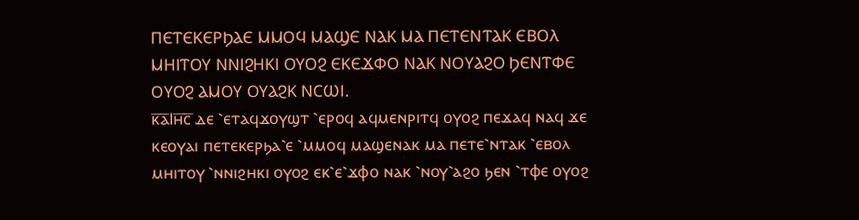ⲠⲈⲦⲈⲔⲈⲢϦⲀⲈ ⲘⲘⲞϤ ⲘⲀϢⲈ ⲚⲀⲔ ⲘⲀ ⲠⲈⲦⲈⲚⲦⲀⲔ ⲈⲂⲞⲖ ⲘⲎⲒⲦⲞⲨ ⲚⲚⲒϨⲎⲔⲒ ⲞⲨⲞϨ ⲈⲔⲈϪⲪⲞ ⲚⲀⲔ ⲚⲞⲨⲀϨⲞ ϦⲈⲚⲦⲪⲈ ⲞⲨⲞϨ ⲀⲘⲞⲨ ⲞⲨⲀϨⲔ ⲚⲤⲰⲒ.
ⲕ̅ⲁ̅Ⲓⲏ̅ⲥ̅ ⲇⲉ ⳿ⲉⲧⲁϥϫⲟⲩϣⲧ ⳿ⲉⲣⲟϥ ⲁϥⲙⲉⲛⲣⲓⲧϥ ⲟⲩⲟϩ ⲡⲉϫⲁϥ ⲛⲁϥ ϫⲉ ⲕⲉⲟⲩⲁⲓ ⲡⲉⲧⲉⲕⲉⲣϧⲁ⳿ⲉ ⳿ⲙⲙⲟϥ ⲙⲁϣⲉⲛⲁⲕ ⲙⲁ ⲡⲉⲧⲉ⳿ⲛⲧⲁⲕ ⳿ⲉⲃⲟⲗ ⲙⲏⲓⲧⲟⲩ ⳿ⲛⲛⲓϩⲏⲕⲓ ⲟⲩⲟϩ ⲉⲕ⳿ⲉ⳿ϫⲫⲟ ⲛⲁⲕ ⳿ⲛⲟⲩ⳿ⲁϩⲟ ϧⲉⲛ ⳿ⲧⲫⲉ ⲟⲩⲟϩ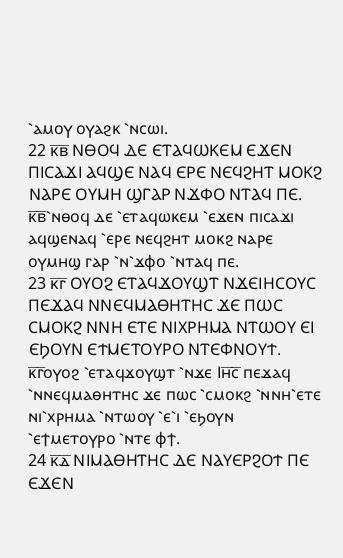⳿ⲁⲙⲟⲩ ⲟⲩⲁϩⲕ ⳿ⲛⲥⲱⲓ.
22 ⲕ̅ⲃ̅ ⲚⲐⲞϤ ⲆⲈ ⲈⲦⲀϤⲰⲔⲈⲘ ⲈϪⲈⲚ ⲠⲒⲤⲀϪⲒ ⲀϤϢⲈ ⲚⲀϤ ⲈⲢⲈ ⲚⲈϤϨⲎⲦ ⲘⲞⲔϨ ⲚⲀⲢⲈ ⲞⲨⲘⲎ ϢⲄⲀⲢ ⲚϪⲪⲞ ⲚⲦⲀϤ ⲠⲈ.
ⲕ̅ⲃ̅⳿ⲛⲑⲟϥ ⲇⲉ ⳿ⲉⲧⲁϥⲱⲕⲉⲙ ⳿ⲉϫⲉⲛ ⲡⲓⲥⲁϫⲓ ⲁϥϣⲉⲛⲁϥ ⳿ⲉⲣⲉ ⲛⲉϥϩⲏⲧ ⲙⲟⲕϩ ⲛⲁⲣⲉ ⲟⲩⲙⲏϣ ⲅⲁⲣ ⳿ⲛ⳿ϫⲫⲟ ⳿ⲛⲧⲁϥ ⲡⲉ.
23 ⲕ̅ⲅ̅ ⲞⲨⲞϨ ⲈⲦⲀϤϪⲞⲨϢⲦ ⲚϪⲈⲒⲎⲤⲞⲨⲤ ⲠⲈϪⲀϤ ⲚⲚⲈϤⲘⲀⲐⲎⲦⲎⲤ ϪⲈ ⲠⲰⲤ ⲤⲘⲞⲔϨ ⲚⲚⲎ ⲈⲦⲈ ⲚⲒⲬⲢⲎⲘⲀ ⲚⲦⲰⲞⲨ ⲈⲒ ⲈϦⲞⲨⲚ ⲈϮⲘⲈⲦⲞⲨⲢⲞ ⲚⲦⲈⲪⲚⲞⲨϮ.
ⲕ̅ⲅ̅ⲟⲩⲟϩ ⳿ⲉⲧⲁϥϫⲟⲩϣⲧ ⳿ⲛϫⲉ Ⲓⲏ̅ⲥ̅ ⲡⲉϫⲁϥ ⳿ⲛⲛⲉϥⲙⲁⲑⲏⲧⲏⲥ ϫⲉ ⲡⲱⲥ ⳿ⲥⲙⲟⲕϩ ⳿ⲛⲛⲏ⳿ⲉⲧⲉ ⲛⲓ⳿ⲭⲣⲏⲙⲁ ⳿ⲛⲧⲱⲟⲩ ⳿ⲉ⳿ⲓ ⳿ⲉϧⲟⲩⲛ ⳿ⲉϯⲙⲉⲧⲟⲩⲣⲟ ⳿ⲛⲧⲉ ⲫϯ.
24 ⲕ̅ⲇ̅ ⲚⲒⲘⲀⲐⲎⲦⲎⲤ ⲆⲈ ⲚⲀⲨⲈⲢϨⲞϮ ⲠⲈ ⲈϪⲈⲚ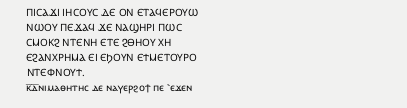ⲠⲒⲤⲀϪⲒ ⲒⲎⲤⲞⲨⲤ ⲆⲈ ⲞⲚ ⲈⲦⲀϤⲈⲢⲞⲨⲰ ⲚⲰⲞⲨ ⲠⲈϪⲀϤ ϪⲈ ⲚⲀϢⲎⲢⲒ ⲠⲰⲤ ⲤⲘⲞⲔϨ ⲚⲦⲈⲚⲎ ⲈⲦⲈ ϨⲐⲎⲞⲨ ⲬⲎ ⲈϨⲀⲚⲬⲢⲎⲘⲀ ⲈⲒ ⲈϦⲞⲨⲚ ⲈϮⲘⲈⲦⲞⲨⲢⲞ ⲚⲦⲈⲪⲚⲞⲨϮ.
ⲕ̅ⲇ̅ⲛⲓⲙⲁⲑⲏⲧⲏⲥ ⲇⲉ ⲛⲁⲩⲉⲣϩⲟϯ ⲡⲉ ⳿ⲉϫⲉⲛ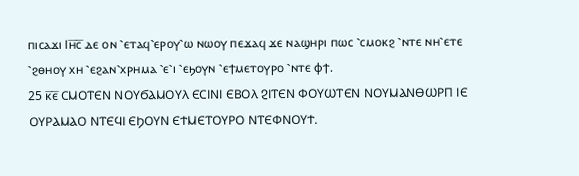ⲡⲓⲥⲁϫⲓ Ⲓⲏ̅ⲥ̅ ⲇⲉ ⲟⲛ ⳿ⲉⲧⲁϥ⳿ⲉⲣⲟⲩ⳿ⲱ ⲛⲱⲟⲩ ⲡⲉϫⲁϥ ϫⲉ ⲛⲁϣⲏⲣⲓ ⲡⲱⲥ ⳿ⲥⲙⲟⲕϩ ⳿ⲛⲧⲉ ⲛⲏ⳿ⲉⲧⲉ ⳿ϩⲑⲏⲟⲩ ⲭⲏ ⳿ⲉϩⲁⲛ⳿ⲭⲣⲏⲙⲁ ⳿ⲉ⳿ⲓ ⳿ⲉϧⲟⲩⲛ ⳿ⲉϯⲙⲉⲧⲟⲩⲣⲟ ⳿ⲛⲧⲉ ⲫϯ.
25 ⲕ̅ⲉ̅ ⲤⲘⲞⲦⲈⲚ ⲚⲞⲨϬⲀⲘⲞⲨⲖ ⲈⲤⲒⲚⲒ ⲈⲂⲞⲖ ϨⲒⲦⲈⲚ ⲪⲞⲨⲰⲦⲈⲚ ⲚⲞⲨⲘⲀⲚⲐⲰⲢⲠ ⲒⲈ ⲞⲨⲢⲀⲘⲀⲞ ⲚⲦⲈϤⲒ ⲈϦⲞⲨⲚ ⲈϮⲘⲈⲦⲞⲨⲢⲞ ⲚⲦⲈⲪⲚⲞⲨϮ.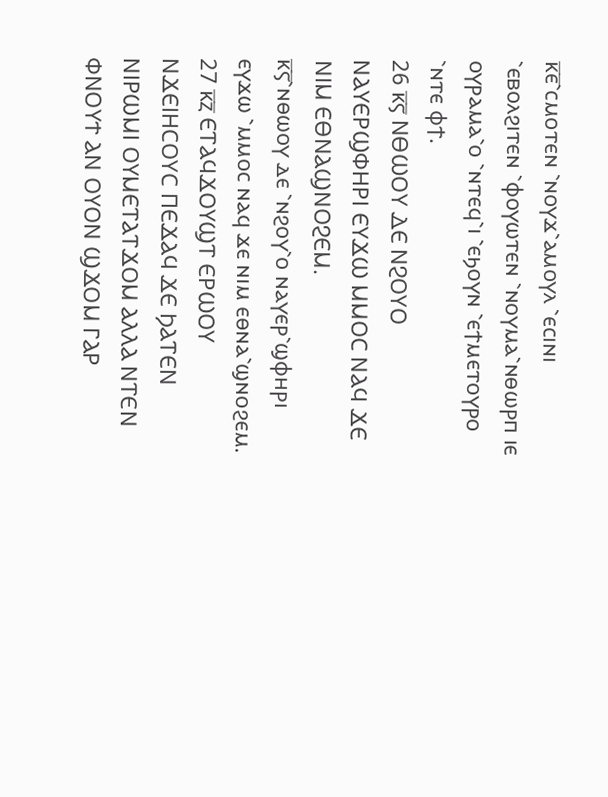ⲕ̅ⲉ̅⳿ⲥⲙⲟⲧⲉⲛ ⳿ⲛⲟⲩϫ⳿ⲁⲙⲟⲩⲗ ⳿ⲉⲥⲓⲛⲓ ⳿ⲉⲃⲟⲗϩⲓⲧⲉⲛ ⳿ⲫⲟⲩⲱⲧⲉⲛ ⳿ⲛⲟⲩⲙⲁ⳿ⲛⲑⲱⲣⲡ ⲓⲉ ⲟⲩⲣⲁⲙⲁ⳿ⲟ ⳿ⲛⲧⲉϥ⳿ⲓ ⳿ⲉϧⲟⲩⲛ ⳿ⲉϯⲙⲉⲧⲟⲩⲣⲟ ⳿ⲛⲧⲉ ⲫϯ.
26 ⲕ̅ⲋ̅ ⲚⲐⲰⲞⲨ ⲆⲈ ⲚϨⲞⲨⲞ ⲚⲀⲨⲈⲢϢⲪⲎⲢⲒ ⲈⲨϪⲰ ⲘⲘⲞⲤ ⲚⲀϤ ϪⲈ ⲚⲒⲘ ⲈⲐⲚⲀϢⲚⲞϨⲈⲘ.
ⲕ̅ⲋ̅⳿ⲛⲑⲱⲟⲩ ⲇⲉ ⳿ⲛϩⲟⲩ⳿ⲟ ⲛⲁⲩⲉⲣ⳿ϣⲫⲏⲣⲓ ⲉⲩϫⲱ ⳿ⲙⲙⲟⲥ ⲛⲁϥ ϫⲉ ⲛⲓⲙ ⲉⲑⲛⲁ⳿ϣⲛⲟϩⲉⲙ.
27 ⲕ̅ⲍ̅ ⲈⲦⲀϤϪⲞⲨϢⲦ ⲈⲢⲰⲞⲨ ⲚϪⲈⲒⲎⲤⲞⲨⲤ ⲠⲈϪⲀϤ ϪⲈ ϦⲀⲦⲈⲚ ⲚⲒⲢⲰⲘⲒ ⲞⲨⲘⲈⲦⲀⲦϪⲞⲘ ⲀⲖⲖⲀ ⲚⲦⲈⲚ ⲪⲚⲞⲨϮ ⲀⲚ ⲞⲨⲞⲚ ϢϪⲞⲘ ⲄⲀⲢ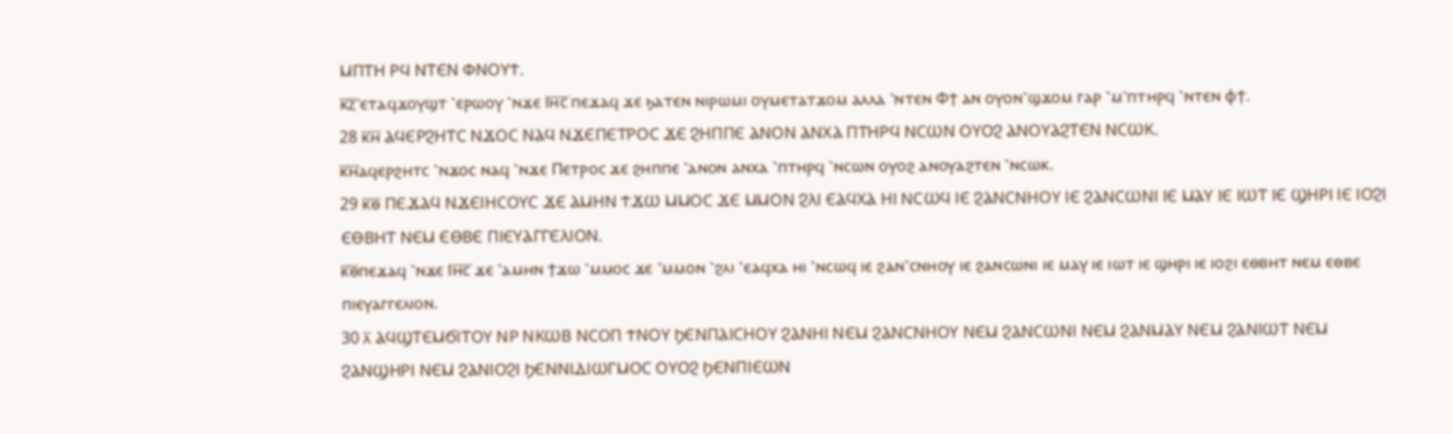ⲘⲠⲦⲎ ⲢϤ ⲚⲦⲈⲚ ⲪⲚⲞⲨϮ.
ⲕ̅ⲍ̅⳿ⲉⲧⲁϥϫⲟⲩϣⲧ ⳿ⲉⲣⲱⲟⲩ ⳿ⲛϫⲉ Ⲓⲏ̅ⲥ̅ ⲡⲉϫⲁϥ ϫⲉ ϧⲁⲧⲉⲛ ⲛⲓⲣⲱⲙⲓ ⲟⲩⲙⲉⲧⲁⲧϫⲟⲙ ⲁⲗⲗⲁ ⳿ⲛⲧⲉⲛ Ⲫϯ ⲁⲛ ⲟⲩⲟⲛ⳿ϣϫⲟⲙ ⲅⲁⲣ ⳿ⲙ⳿ⲡⲧⲏⲣϥ ⳿ⲛⲧⲉⲛ ⲫϯ.
28 ⲕ̅ⲏ̅ ⲀϤⲈⲢϨⲎⲦⲤ ⲚϪⲞⲤ ⲚⲀϤ ⲚϪⲈⲠⲈⲦⲢⲞⲤ ϪⲈ ϨⲎⲠⲠⲈ ⲀⲚⲞⲚ ⲀⲚⲬⲀ ⲠⲦⲎⲢϤ ⲚⲤⲰⲚ ⲞⲨⲞϨ ⲀⲚⲞⲨⲀϨⲦⲈⲚ ⲚⲤⲰⲔ.
ⲕ̅ⲏ̅ⲁϥⲉⲣϩⲏⲧⲥ ⳿ⲛϫⲟⲥ ⲛⲁϥ ⳿ⲛϫⲉ Ⲡⲉⲧⲣⲟⲥ ϫⲉ ϩⲏⲡⲡⲉ ⳿ⲁⲛⲟⲛ ⲁⲛⲭⲁ ⳿ⲡⲧⲏⲣϥ ⳿ⲛⲥⲱⲛ ⲟⲩⲟϩ ⲁⲛⲟⲩⲁϩⲧⲉⲛ ⳿ⲛⲥⲱⲕ.
29 ⲕ̅ⲑ̅ ⲠⲈϪⲀϤ ⲚϪⲈⲒⲎⲤⲞⲨⲤ ϪⲈ ⲀⲘⲎⲚ ϮϪⲰ ⲘⲘⲞⲤ ϪⲈ ⲘⲘⲞⲚ ϨⲖⲒ ⲈⲀϤⲬⲀ ⲎⲒ ⲚⲤⲰϤ ⲒⲈ ϨⲀⲚⲤⲚⲎⲞⲨ ⲒⲈ ϨⲀⲚⲤⲰⲚⲒ ⲒⲈ ⲘⲀⲨ ⲒⲈ ⲒⲰⲦ ⲒⲈ ϢⲎⲢⲒ ⲒⲈ ⲒⲞϨⲒ ⲈⲐⲂⲎⲦ ⲚⲈⲘ ⲈⲐⲂⲈ ⲠⲒⲈⲨⲀⲄⲄⲈⲖⲒⲞⲚ.
ⲕ̅ⲑ̅ⲡⲉϫⲁϥ ⳿ⲛϫⲉ Ⲓⲏ̅ⲥ̅ ϫⲉ ⳿ⲁⲙⲏⲛ ϯϫⲱ ⳿ⲙⲙⲟⲥ ϫⲉ ⳿ⲙⲙⲟⲛ ⳿ϩⲗⲓ ⳿ⲉⲁϥⲭⲁ ⲏⲓ ⳿ⲛⲥⲱϥ ⲓⲉ ϩⲁⲛ⳿ⲥⲛⲏⲟⲩ ⲓⲉ ϩⲁⲛⲥⲱⲛⲓ ⲓⲉ ⲙⲁⲩ ⲓⲉ ⲓⲱⲧ ⲓⲉ ϣⲏⲣⲓ ⲓⲉ ⲓⲟϩⲓ ⲉⲑⲃⲏⲧ ⲛⲉⲙ ⲉⲑⲃⲉ ⲡⲓⲉⲩⲁⲅⲅⲉⲗⲓⲟⲛ.
30 ⲗ̅ ⲀϤϢⲦⲈⲘϬⲒⲦⲞⲨ ⲚⲢ ⲚⲔⲰⲂ ⲚⲤⲞⲠ ϮⲚⲞⲨ ϦⲈⲚⲠⲀⲒⲤⲎⲞⲨ ϨⲀⲚⲎⲒ ⲚⲈⲘ ϨⲀⲚⲤⲚⲎⲞⲨ ⲚⲈⲘ ϨⲀⲚⲤⲰⲚⲒ ⲚⲈⲘ ϨⲀⲚⲘⲀⲨ ⲚⲈⲘ ϨⲀⲚⲒⲰⲦ ⲚⲈⲘ ϨⲀⲚϢⲎⲢⲒ ⲚⲈⲘ ϨⲀⲚⲒⲞϨⲒ ϦⲈⲚⲚⲒⲆⲒⲰⲄⲘⲞⲤ ⲞⲨⲞϨ ϦⲈⲚⲠⲒⲈⲰⲚ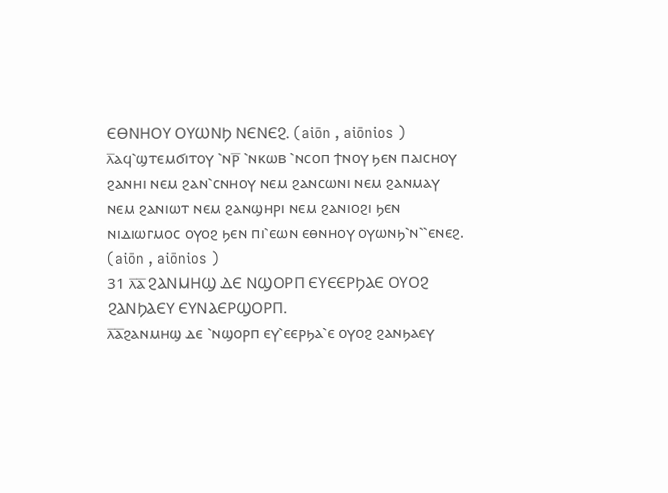ⲈⲐⲚⲎⲞⲨ ⲞⲨⲰⲚϦ ⲚⲈⲚⲈϨ. (aiōn , aiōnios )
ⲗ̅ⲁϥ⳿ϣⲧⲉⲙϭⲓⲧⲟⲩ ⳿ⲛⲣ̅ ⳿ⲛⲕⲱⲃ ⳿ⲛⲥⲟⲡ ϯⲛⲟⲩ ϧⲉⲛ ⲡⲁⲓⲥⲏⲟⲩ ϩⲁⲛⲏⲓ ⲛⲉⲙ ϩⲁⲛ⳿ⲥⲛⲏⲟⲩ ⲛⲉⲙ ϩⲁⲛⲥⲱⲛⲓ ⲛⲉⲙ ϩⲁⲛⲙⲁⲩ ⲛⲉⲙ ϩⲁⲛⲓⲱⲧ ⲛⲉⲙ ϩⲁⲛϣⲏⲣⲓ ⲛⲉⲙ ϩⲁⲛⲓⲟϩⲓ ϧⲉⲛ ⲛⲓⲇⲓⲱⲅⲙⲟⲥ ⲟⲩⲟϩ ϧⲉⲛ ⲡⲓ⳿ⲉⲱⲛ ⲉⲑⲛⲏⲟⲩ ⲟⲩⲱⲛϧ⳿ⲛ⳿⳿ⲉⲛⲉϩ. (aiōn , aiōnios )
31 ⲗ̅ⲁ̅ ϨⲀⲚⲘⲎϢ ⲆⲈ ⲚϢⲞⲢⲠ ⲈⲨⲈⲈⲢϦⲀⲈ ⲞⲨⲞϨ ϨⲀⲚϦⲀⲈⲨ ⲈⲨⲚⲀⲈⲢϢⲞⲢⲠ.
ⲗ̅ⲁ̅ϩⲁⲛⲙⲏϣ ⲇⲉ ⳿ⲛϣⲟⲣⲡ ⲉⲩ⳿ⲉⲉⲣϧⲁ⳿ⲉ ⲟⲩⲟϩ ϩⲁⲛϧⲁⲉⲩ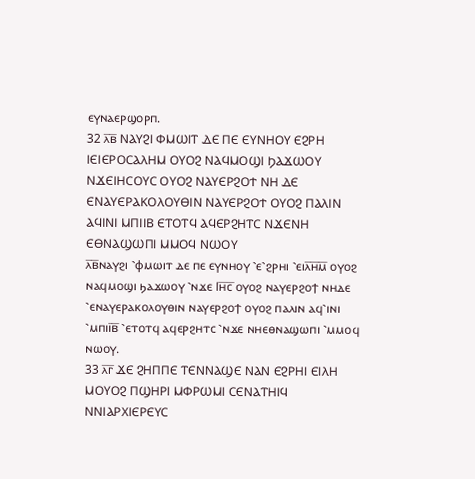ⲉⲩⲛⲁⲉⲣϣⲟⲣⲡ.
32 ⲗ̅ⲃ̅ ⲚⲀⲨϨⲒ ⲪⲘⲰⲒⲦ ⲆⲈ ⲠⲈ ⲈⲨⲚⲎⲞⲨ ⲈϨⲢⲎ ⲒⲈⲒⲈⲢⲞⲤⲀⲖⲎⲘ ⲞⲨⲞϨ ⲚⲀϤⲘⲞϢⲒ ϦⲀϪⲰⲞⲨ ⲚϪⲈⲒⲎⲤⲞⲨⲤ ⲞⲨⲞϨ ⲚⲀⲨⲈⲢϨⲞϮ ⲚⲎ ⲆⲈ ⲈⲚⲀⲨⲈⲢⲀⲔⲞⲖⲞⲨⲐⲒⲚ ⲚⲀⲨⲈⲢϨⲞϮ ⲞⲨⲞϨ ⲠⲀⲖⲒⲚ ⲀϤⲒⲚⲒ ⲘⲠⲒⲒⲂ ⲈⲦⲞⲦϤ ⲀϤⲈⲢϨⲎⲦⲤ ⲚϪⲈⲚⲎ ⲈⲐⲚⲀϢⲰⲠⲒ ⲘⲘⲞϤ ⲚⲰⲞⲨ
ⲗ̅ⲃ̅ⲛⲁⲩϩⲓ ⳿ⲫⲙⲱⲓⲧ ⲇⲉ ⲡⲉ ⲉⲩⲛⲏⲟⲩ ⳿ⲉ⳿ϩⲣⲏⲓ ⳿ⲉⲓⲗ̅ⲏ̅ⲙ̅ ⲟⲩⲟϩ ⲛⲁϥⲙⲟϣⲓ ϧⲁϫⲱⲟⲩ ⳿ⲛϫⲉ Ⲓⲏ̅ⲥ̅ ⲟⲩⲟϩ ⲛⲁⲩⲉⲣϩⲟϯ ⲛⲏⲇⲉ ⳿ⲉⲛⲁⲩⲉⲣⲁⲕⲟⲗⲟⲩⲑⲓⲛ ⲛⲁⲩⲉⲣϩⲟϯ ⲟⲩⲟϩ ⲡⲁⲗⲓⲛ ⲁϥ⳿ⲓⲛⲓ ⳿ⲙⲡⲓⲓ̅ⲃ̅ ⳿ⲉⲧⲟⲧϥ ⲁϥⲉⲣϩⲏⲧⲥ ⳿ⲛϫⲉ ⲛⲏⲉⲑⲛⲁϣⲱⲡⲓ ⳿ⲙⲙⲟϥ ⲛⲱⲟⲩ.
33 ⲗ̅ⲅ̅ ϪⲈ ϨⲎⲠⲠⲈ ⲦⲈⲚⲚⲀϢⲈ ⲚⲀⲚ ⲈϨⲢⲎⲒ ⲈⲒⲖⲎ ⲘⲞⲨⲞϨ ⲠϢⲎⲢⲒ ⲘⲪⲢⲰⲘⲒ ⲤⲈⲚⲀⲦⲎⲒϤ ⲚⲚⲒⲀⲢⲬⲒⲈⲢⲈⲨⲤ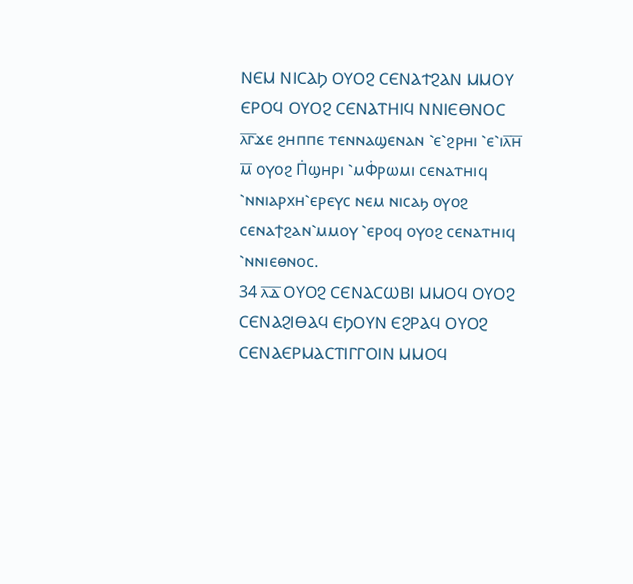ⲚⲈⲘ ⲚⲒⲤⲀϦ ⲞⲨⲞϨ ⲤⲈⲚⲀϮϨⲀⲚ ⲘⲘⲞⲨ ⲈⲢⲞϤ ⲞⲨⲞϨ ⲤⲈⲚⲀⲦⲎⲒϤ ⲚⲚⲒⲈⲐⲚⲞⲤ
ⲗ̅ⲅ̅ϫⲉ ϩⲏⲡⲡⲉ ⲧⲉⲛⲛⲁϣⲉⲛⲁⲛ ⳿ⲉ⳿ϩⲣⲏⲓ ⳿ⲉ⳿ⲓⲗ̅ⲏ̅ ⲙ̅ ⲟⲩⲟϩ Ⲡ̇ϣⲏⲣⲓ ⳿ⲙⲪ̇ⲣⲱⲙⲓ ⲥⲉⲛⲁⲧⲏⲓϥ ⳿ⲛⲛⲓⲁⲣⲭⲏ⳿ⲉⲣⲉⲩⲥ ⲛⲉⲙ ⲛⲓⲥⲁϧ ⲟⲩⲟϩ ⲥⲉⲛⲁϯϩⲁⲛ⳿ⲙⲙⲟⲩ ⳿ⲉⲣⲟϥ ⲟⲩⲟϩ ⲥⲉⲛⲁⲧⲏⲓϥ ⳿ⲛⲛⲓⲉⲑⲛⲟⲥ.
34 ⲗ̅ⲇ̅ ⲞⲨⲞϨ ⲤⲈⲚⲀⲤⲰⲂⲒ ⲘⲘⲞϤ ⲞⲨⲞϨ ⲤⲈⲚⲀϨⲒⲐⲀϤ ⲈϦⲞⲨⲚ ⲈϨⲢⲀϤ ⲞⲨⲞϨ ⲤⲈⲚⲀⲈⲢⲘⲀⲤⲦⲒⲄⲄⲞⲒⲚ ⲘⲘⲞϤ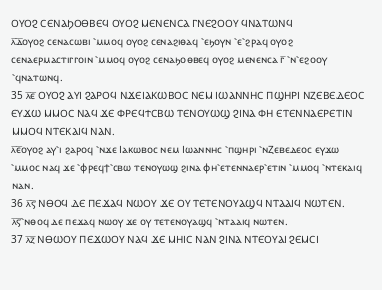ⲞⲨⲞϨ ⲤⲈⲚⲀϦⲞⲐⲂⲈϤ ⲞⲨⲞϨ ⲘⲈⲚⲈⲚⲤⲀ ⲄⲚⲈϨⲞⲞⲨ ϤⲚⲀⲦⲰⲚϤ
ⲗ̅ⲇ̅ⲟⲩⲟϩ ⲥⲉⲛⲁⲥⲱⲃⲓ ⳿ⲙⲙⲟϥ ⲟⲩⲟϩ ⲥⲉⲛⲁϩⲓⲑⲁϥ ⳿ⲉϧⲟⲩⲛ ⳿ⲉ⳿ϩⲣⲁϥ ⲟⲩⲟϩ ⲥⲉⲛⲁⲉⲣⲙⲁⲥⲧⲓⲅⲅⲟⲓⲛ ⳿ⲙⲙⲟϥ ⲟⲩⲟϩ ⲥⲉⲛⲁϧⲟⲑⲃⲉϥ ⲟⲩⲟϩ ⲙⲉⲛⲉⲛⲥⲁ ⲅ̅ ⳿ⲛ⳿ⲉϩⲟⲟⲩ ⳿ϥⲛⲁⲧⲱⲛϥ.
35 ⲗ̅ⲉ̅ ⲞⲨⲞϨ ⲀⲨⲒ ϨⲀⲢⲞϤ ⲚϪⲈⲒⲀⲔⲰⲂⲞⲤ ⲚⲈⲘ ⲒⲰⲀⲚⲚⲎⲤ ⲠϢⲎⲢⲒ ⲚⲌⲈⲂⲈⲆⲈⲞⲤ ⲈⲨϪⲰ ⲘⲘⲞⲤ ⲚⲀϤ ϪⲈ ⲪⲢⲈϤϮⲤⲂⲰ ⲦⲈⲚⲞⲨⲰϢ ϨⲒⲚⲀ ⲪⲎ ⲈⲦⲈⲚⲚⲀⲈⲢⲈⲦⲒⲚ ⲘⲘⲞϤ ⲚⲦⲈⲔⲀⲒϤ ⲚⲀⲚ.
ⲗ̅ⲉ̅ⲟⲩⲟϩ ⲁⲩ⳿ⲓ ϩⲁⲣⲟϥ ⳿ⲛϫⲉ Ⲓⲁⲕⲱⲃⲟⲥ ⲛⲉⲙ Ⲓⲱⲁⲛⲛⲏⲥ ⳿ⲡϣⲏⲣⲓ ⳿ⲛⲌⲉⲃⲉⲇⲉⲟⲥ ⲉⲩϫⲱ ⳿ⲙⲙⲟⲥ ⲛⲁϥ ϫⲉ ⳿ⲫⲣⲉϥϯ⳿ⲥⲃⲱ ⲧⲉⲛⲟⲩⲱϣ ϩⲓⲛⲁ ⲫⲏ⳿ⲉⲧⲉⲛⲛⲁⲉⲣ⳿ⲉⲧⲓⲛ ⳿ⲙⲙⲟϥ ⳿ⲛⲧⲉⲕⲁⲓϥ ⲛⲁⲛ.
36 ⲗ̅ⲋ̅ ⲚⲐⲞϤ ⲆⲈ ⲠⲈϪⲀϤ ⲚⲰⲞⲨ ϪⲈ ⲞⲨ ⲦⲈⲦⲈⲚⲞⲨⲀϢϤ ⲚⲦⲀⲀⲒϤ ⲚⲰⲦⲈⲚ.
ⲗ̅ⲋ̅⳿ⲛⲑⲟϥ ⲇⲉ ⲡⲉϫⲁϥ ⲛⲱⲟⲩ ϫⲉ ⲟⲩ ⲧⲉⲧⲉⲛⲟⲩⲁϣϥ ⳿ⲛⲧⲁⲁⲓϥ ⲛⲱⲧⲉⲛ.
37 ⲗ̅ⲍ̅ ⲚⲐⲰⲞⲨ ⲠⲈϪⲰⲞⲨ ⲚⲀϤ ϪⲈ ⲘⲎⲒⲤ ⲚⲀⲚ ϨⲒⲚⲀ ⲚⲦⲈⲞⲨⲀⲒ ϨⲈⲘⲤⲒ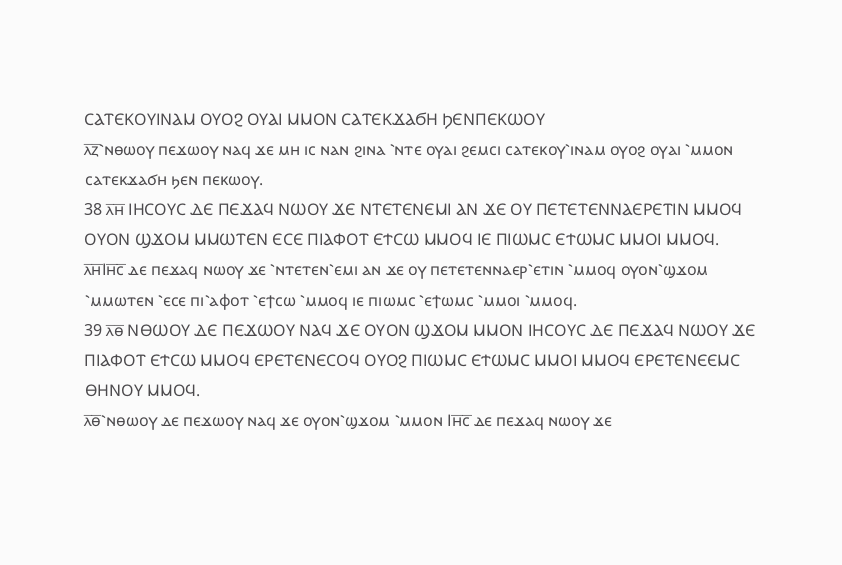ⲤⲀⲦⲈⲔⲞⲨⲒⲚⲀⲘ ⲞⲨⲞϨ ⲞⲨⲀⲒ ⲘⲘⲞⲚ ⲤⲀⲦⲈⲔϪⲀϬⲎ ϦⲈⲚⲠⲈⲔⲰⲞⲨ
ⲗ̅ⲍ̅⳿ⲛⲑⲱⲟⲩ ⲡⲉϫⲱⲟⲩ ⲛⲁϥ ϫⲉ ⲙⲏ ⲓⲥ ⲛⲁⲛ ϩⲓⲛⲁ ⳿ⲛⲧⲉ ⲟⲩⲁⲓ ϩⲉⲙⲥⲓ ⲥⲁⲧⲉⲕⲟⲩ⳿ⲓⲛⲁⲙ ⲟⲩⲟϩ ⲟⲩⲁⲓ ⳿ⲙⲙⲟⲛ ⲥⲁⲧⲉⲕϫⲁϭⲏ ϧⲉⲛ ⲡⲉⲕⲱⲟⲩ.
38 ⲗ̅ⲏ̅ ⲒⲎⲤⲞⲨⲤ ⲆⲈ ⲠⲈϪⲀϤ ⲚⲰⲞⲨ ϪⲈ ⲚⲦⲈⲦⲈⲚⲈⲘⲒ ⲀⲚ ϪⲈ ⲞⲨ ⲠⲈⲦⲈⲦⲈⲚⲚⲀⲈⲢⲈⲦⲒⲚ ⲘⲘⲞϤ ⲞⲨⲞⲚ ϢϪⲞⲘ ⲘⲘⲰⲦⲈⲚ ⲈⲤⲈ ⲠⲒⲀⲪⲞⲦ ⲈϮⲤⲰ ⲘⲘⲞϤ ⲒⲈ ⲠⲒⲰⲘⲤ ⲈϮⲰⲘⲤ ⲘⲘⲞⲒ ⲘⲘⲞϤ.
ⲗ̅ⲏ̅Ⲓⲏ̅ⲥ̅ ⲇⲉ ⲡⲉϫⲁϥ ⲛⲱⲟⲩ ϫⲉ ⳿ⲛⲧⲉⲧⲉⲛ⳿ⲉⲙⲓ ⲁⲛ ϫⲉ ⲟⲩ ⲡⲉⲧⲉⲧⲉⲛⲛⲁⲉⲣ⳿ⲉⲧⲓⲛ ⳿ⲙⲙⲟϥ ⲟⲩⲟⲛ⳿ϣϫⲟⲙ ⳿ⲙⲙⲱⲧⲉⲛ ⳿ⲉⲥⲉ ⲡⲓ⳿ⲁⲫⲟⲧ ⳿ⲉϯⲥⲱ ⳿ⲙⲙⲟϥ ⲓⲉ ⲡⲓⲱⲙⲥ ⳿ⲉϯⲱⲙⲥ ⳿ⲙⲙⲟⲓ ⳿ⲙⲙⲟϥ.
39 ⲗ̅ⲑ̅ ⲚⲐⲰⲞⲨ ⲆⲈ ⲠⲈϪⲰⲞⲨ ⲚⲀϤ ϪⲈ ⲞⲨⲞⲚ ϢϪⲞⲘ ⲘⲘⲞⲚ ⲒⲎⲤⲞⲨⲤ ⲆⲈ ⲠⲈϪⲀϤ ⲚⲰⲞⲨ ϪⲈ ⲠⲒⲀⲪⲞⲦ ⲈϮⲤⲰ ⲘⲘⲞϤ ⲈⲢⲈⲦⲈⲚⲈⲤⲞϤ ⲞⲨⲞϨ ⲠⲒⲰⲘⲤ ⲈϮⲰⲘⲤ ⲘⲘⲞⲒ ⲘⲘⲞϤ ⲈⲢⲈⲦⲈⲚⲈⲈⲘⲤ ⲐⲎⲚⲞⲨ ⲘⲘⲞϤ.
ⲗ̅ⲑ̅⳿ⲛⲑⲱⲟⲩ ⲇⲉ ⲡⲉϫⲱⲟⲩ ⲛⲁϥ ϫⲉ ⲟⲩⲟⲛ⳿ϣϫⲟⲙ ⳿ⲙⲙⲟⲛ Ⲓⲏ̅ⲥ̅ ⲇⲉ ⲡⲉϫⲁϥ ⲛⲱⲟⲩ ϫⲉ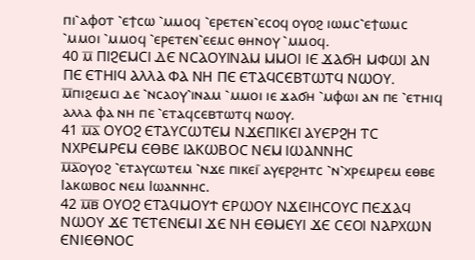ⲡⲓ⳿ⲁⲫⲟⲧ ⳿ⲉϯⲥⲱ ⳿ⲙⲙⲟϥ ⳿ⲉⲣⲉⲧⲉⲛ⳿ⲉⲥⲟϥ ⲟⲩⲟϩ ⲓⲱⲙⲥ⳿ⲉϯⲱⲙⲥ ⳿ⲙⲙⲟⲓ ⳿ⲙⲙⲟϥ ⳿ⲉⲣⲉⲧⲉⲛ⳿ⲉⲉⲙⲥ ⲑⲏⲛⲟⲩ ⳿ⲙⲙⲟϥ.
40 ⲙ̅ ⲠⲒϨⲈⲘⲤⲒ ⲆⲈ ⲚⲤⲀⲞⲨⲒⲚⲀⲘ ⲘⲘⲞⲒ ⲒⲈ ϪⲀϬⲎ ⲘⲪⲰⲒ ⲀⲚ ⲠⲈ ⲈⲦⲎⲒϤ ⲀⲖⲖⲀ ⲪⲀ ⲚⲎ ⲠⲈ ⲈⲦⲀϤⲤⲈⲂⲦⲰⲦϤ ⲚⲰⲞⲨ.
ⲙ̅ⲡⲓϩⲉⲙⲥⲓ ⲇⲉ ⳿ⲛⲥⲁⲟⲩ⳿ⲓⲛⲁⲙ ⳿ⲙⲙⲟⲓ ⲓⲉ ϫⲁϭⲏ ⳿ⲙⲫⲱⲓ ⲁⲛ ⲡⲉ ⳿ⲉⲧⲏⲓϥ ⲁⲗⲗⲁ ⲫⲁ ⲛⲏ ⲡⲉ ⳿ⲉⲧⲁϥⲥⲉⲃⲧⲱⲧϥ ⲛⲱⲟⲩ.
41 ⲙ̅ⲁ̅ ⲞⲨⲞϨ ⲈⲦⲀⲨⲤⲰⲦⲈⲘ ⲚϪⲈⲠⲒⲔⲈⲒ ⲀⲨⲈⲢϨⲎ ⲦⲤ ⲚⲬⲢⲈⲘⲢⲈⲘ ⲈⲐⲂⲈ ⲒⲀⲔⲰⲂⲞⲤ ⲚⲈⲘ ⲒⲰⲀⲚⲚⲎⲤ
ⲙ̅ⲁ̅ⲟⲩⲟϩ ⳿ⲉⲧⲁⲩⲥⲱⲧⲉⲙ ⳿ⲛϫⲉ ⲡⲓⲕⲉⲓ̅ ⲁⲩⲉⲣϩⲏⲧⲥ ⳿ⲛ⳿ⲭⲣⲉⲙⲣⲉⲙ ⲉⲑⲃⲉ Ⲓⲁⲕⲱⲃⲟⲥ ⲛⲉⲙ Ⲓⲱⲁⲛⲛⲏⲥ.
42 ⲙ̅ⲃ̅ ⲞⲨⲞϨ ⲈⲦⲀϤⲘⲞⲨϮ ⲈⲢⲰⲞⲨ ⲚϪⲈⲒⲎⲤⲞⲨⲤ ⲠⲈϪⲀϤ ⲚⲰⲞⲨ ϪⲈ ⲦⲈⲦⲈⲚⲈⲘⲒ ϪⲈ ⲚⲎ ⲈⲐⲘⲈⲨⲒ ϪⲈ ⲤⲈⲞⲒ ⲚⲀⲢⲬⲰⲚ ⲈⲚⲒⲈⲐⲚⲞⲤ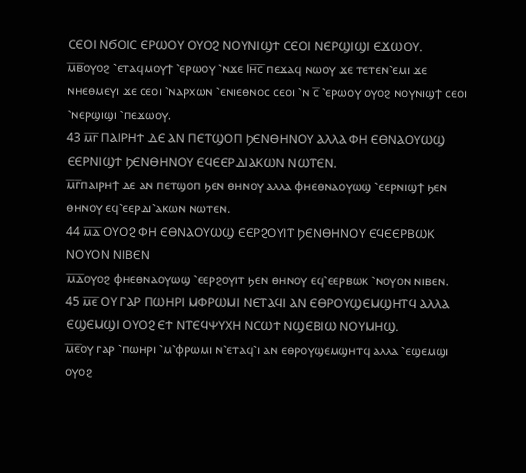ⲤⲈⲞⲒ ⲚϬⲞⲒⲤ ⲈⲢⲰⲞⲨ ⲞⲨⲞϨ ⲚⲞⲨⲚⲒϢϮ ⲤⲈⲞⲒ ⲚⲈⲢϢⲒϢⲒ ⲈϪⲰⲞⲨ.
ⲙ̅ⲃ̅ⲟⲩⲟϩ ⳿ⲉⲧⲁϥⲙⲟⲩϯ ⳿ⲉⲣⲱⲟⲩ ⳿ⲛϫⲉ Ⲓⲏ̅ⲥ̅ ⲡⲉϫⲁϥ ⲛⲱⲟⲩ ϫⲉ ⲧⲉⲧⲉⲛ⳿ⲉⲙⲓ ϫⲉ ⲛⲏⲉⲑⲙⲉⲩⲓ ϫⲉ ⲥⲉⲟⲓ ⳿ⲛⲁⲣⲭⲱⲛ ⳿ⲉⲛⲓⲉⲑⲛⲟⲥ ⲥⲉⲟⲓ ⳿ⲛ ⲥ̅ ⳿ⲉⲣⲱⲟⲩ ⲟⲩⲟϩ ⲛⲟⲩⲛⲓϣϯ ⲥⲉⲟⲓ ⳿ⲛⲉⲣϣⲓϣⲓ ⳿ⲡⲉϫⲱⲟⲩ.
43 ⲙ̅ⲅ̅ ⲠⲀⲒⲢⲎϮ ⲆⲈ ⲀⲚ ⲠⲈⲦϢⲞⲠ ϦⲈⲚⲐⲎⲚⲞⲨ ⲀⲖⲖⲀ ⲪⲎ ⲈⲐⲚⲀⲞⲨⲰϢ ⲈⲈⲢⲚⲒϢϮ ϦⲈⲚⲐⲎⲚⲞⲨ ⲈϤⲈⲈⲢⲆⲒⲀⲔⲰⲚ ⲚⲰⲦⲈⲚ.
ⲙ̅ⲅ̅ⲡⲁⲓⲣⲏϯ ⲇⲉ ⲁⲛ ⲡⲉⲧϣⲟⲡ ϧⲉⲛ ⲑⲏⲛⲟⲩ ⲁⲗⲗⲁ ⲫⲏⲉⲑⲛⲁⲟⲩⲱϣ ⳿ⲉⲉⲣⲛⲓϣϯ ϧⲉⲛ ⲑⲏⲛⲟⲩ ⲉϥ⳿ⲉⲉⲣⲇⲓ⳿ⲁⲕⲱⲛ ⲛⲱⲧⲉⲛ.
44 ⲙ̅ⲇ̅ ⲞⲨⲞϨ ⲪⲎ ⲈⲐⲚⲀⲞⲨⲰϢ ⲈⲈⲢϨⲞⲨⲒⲦ ϦⲈⲚⲐⲎⲚⲞⲨ ⲈϤⲈⲈⲢⲂⲰⲔ ⲚⲞⲨⲞⲚ ⲚⲒⲂⲈⲚ
ⲙ̅ⲇ̅ⲟⲩⲟϩ ⲫⲏⲉⲑⲛⲁⲟⲩⲱϣ ⳿ⲉⲉⲣϩⲟⲩⲓⲧ ϧⲉⲛ ⲑⲏⲛⲟⲩ ⲉϥ⳿ⲉⲉⲣⲃⲱⲕ ⳿ⲛⲟⲩⲟⲛ ⲛⲓⲃⲉⲛ.
45 ⲙ̅ⲉ̅ ⲞⲨ ⲄⲀⲢ ⲠⲰⲎⲢⲒ ⲘⲪⲢⲰⲘⲒ ⲚⲈⲦⲀϤⲒ ⲀⲚ ⲈⲐⲢⲞⲨϢⲈⲘϢⲎⲦϤ ⲀⲖⲖⲀ ⲈϢⲈⲘϢⲒ ⲞⲨⲞϨ ⲈϮ ⲚⲦⲈϤⲮⲨⲬⲎ ⲚⲤⲰϮ ⲚϢⲈⲂⲒⲰ ⲚⲞⲨⲘⲎϢ.
ⲙ̅ⲉ̅ⲟⲩ ⲅⲁⲣ ⳿ⲡⲱⲏⲣⲓ ⳿ⲙ⳿ⲫⲣⲱⲙⲓ ⲛ⳿ⲉⲧⲁϥ⳿ⲓ ⲁⲛ ⲉⲑⲣⲟⲩϣⲉⲙϣⲏⲧϥ ⲁⲗⲗⲁ ⳿ⲉϣⲉⲙϣⲓ ⲟⲩⲟϩ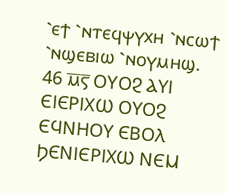⳿ⲉϯ ⳿ⲛⲧⲉϥⲯⲩⲭⲏ ⳿ⲛⲥⲱϯ ⳿ⲛϣⲉⲃⲓⲱ ⳿ⲛⲟⲩⲙⲏϣ.
46 ⲙ̅ⲋ̅ ⲞⲨⲞϨ ⲀⲨⲒ ⲈⲒⲈⲢⲒⲬⲰ ⲞⲨⲞϨ ⲈϤⲚⲎⲞⲨ ⲈⲂⲞⲖ ϦⲈⲚⲒⲈⲢⲒⲬⲰ ⲚⲈⲘ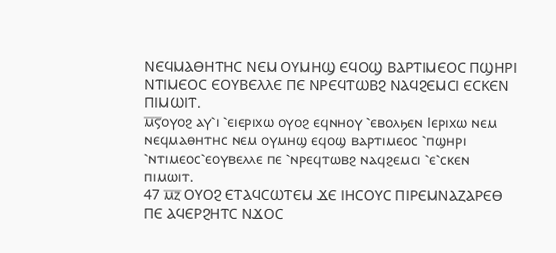ⲚⲈϤⲘⲀⲐⲎⲦⲎⲤ ⲚⲈⲘ ⲞⲨⲘⲎϢ ⲈϤⲞϢ ⲂⲀⲢⲦⲒⲘⲈⲞⲤ ⲠϢⲎⲢⲒ ⲚⲦⲒⲘⲈⲞⲤ ⲈⲞⲨⲂⲈⲖⲖⲈ ⲠⲈ ⲚⲢⲈϤⲦⲰⲂϨ ⲚⲀϤϨⲈⲘⲤⲒ ⲈⲤⲔⲈⲚ ⲠⲒⲘⲰⲒⲦ.
ⲙ̅ⲋ̅ⲟⲩⲟϩ ⲁⲩ⳿ⲓ ⳿ⲉⲓⲉⲣⲓⲭⲱ ⲟⲩⲟϩ ⲉϥⲛⲏⲟⲩ ⳿ⲉⲃⲟⲗϧⲉⲛ Ⲓⲉⲣⲓⲭⲱ ⲛⲉⲙ ⲛⲉϥⲙⲁⲑⲏⲧⲏⲥ ⲛⲉⲙ ⲟⲩⲙⲏϣ ⲉϥⲟϣ ⲃⲁⲣⲧⲓⲙⲉⲟⲥ ⳿ⲡϣⲏⲣⲓ ⳿ⲛⲧⲓⲙⲉⲟⲥ⳿ⲉⲟⲩⲃⲉⲗⲗⲉ ⲡⲉ ⳿ⲛⲣⲉϥⲧⲱⲃϩ ⲛⲁϥϩⲉⲙⲥⲓ ⳿ⲉ⳿ⲥⲕⲉⲛ ⲡⲓⲙⲱⲓⲧ.
47 ⲙ̅ⲍ̅ ⲞⲨⲞϨ ⲈⲦⲀϤⲤⲰⲦⲈⲘ ϪⲈ ⲒⲎⲤⲞⲨⲤ ⲠⲒⲢⲈⲘⲚⲀⲌⲀⲢⲈⲐ ⲠⲈ ⲀϤⲈⲢϨⲎⲦⲤ ⲚϪⲞⲤ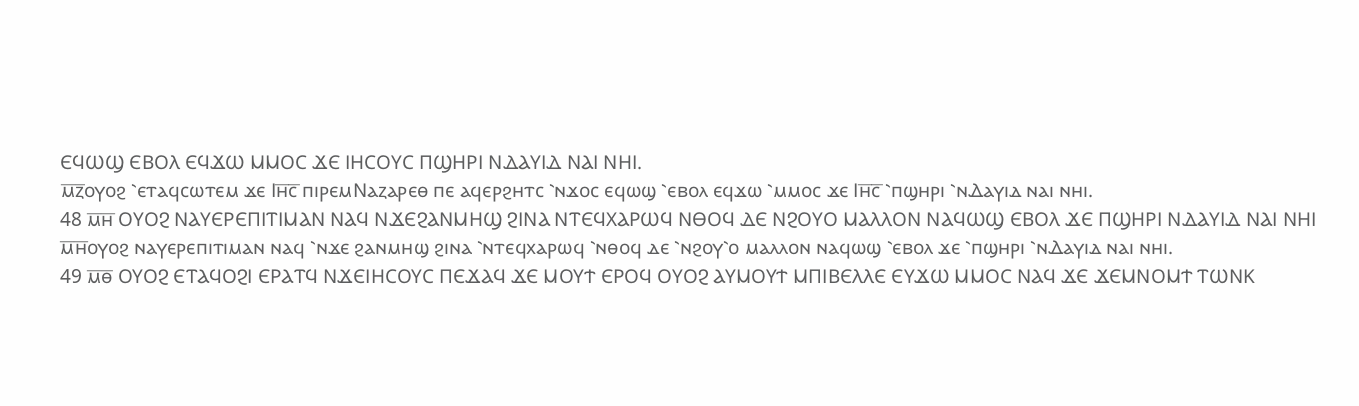ⲈϤⲰϢ ⲈⲂⲞⲖ ⲈϤϪⲰ ⲘⲘⲞⲤ ϪⲈ ⲒⲎⲤⲞⲨⲤ ⲠϢⲎⲢⲒ ⲚⲆⲀⲨⲒⲆ ⲚⲀⲒ ⲚⲎⲒ.
ⲙ̅ⲍ̅ⲟⲩⲟϩ ⳿ⲉⲧⲁϥⲥⲱⲧⲉⲙ ϫⲉ Ⲓⲏ̅ⲥ̅ ⲡⲓⲣⲉⲙⲚⲁⲍⲁⲣⲉⲑ ⲡⲉ ⲁϥⲉⲣϩⲏⲧⲥ ⳿ⲛϫⲟⲥ ⲉϥⲱϣ ⳿ⲉⲃⲟⲗ ⲉϥϫⲱ ⳿ⲙⲙⲟⲥ ϫⲉ Ⲓⲏ̅ⲥ̅ ⳿ⲡϣⲏⲣⲓ ⳿ⲛⲆⲁⲩⲓⲇ ⲛⲁⲓ ⲛⲏⲓ.
48 ⲙ̅ⲏ̅ ⲞⲨⲞϨ ⲚⲀⲨⲈⲢⲈⲠⲒⲦⲒⲘⲀⲚ ⲚⲀϤ ⲚϪⲈϨⲀⲚⲘⲎϢ ϨⲒⲚⲀ ⲚⲦⲈϤⲬⲀⲢⲰϤ ⲚⲐⲞϤ ⲆⲈ ⲚϨⲞⲨⲞ ⲘⲀⲖⲖⲞⲚ ⲚⲀϤⲰϢ ⲈⲂⲞⲖ ϪⲈ ⲠϢⲎⲢⲒ ⲚⲆⲀⲨⲒⲆ ⲚⲀⲒ ⲚⲎⲒ
ⲙ̅ⲏ̅ⲟⲩⲟϩ ⲛⲁⲩⲉⲣⲉⲡⲓⲧⲓⲙⲁⲛ ⲛⲁϥ ⳿ⲛϫⲉ ϩⲁⲛⲙⲏϣ ϩⲓⲛⲁ ⳿ⲛⲧⲉϥⲭⲁⲣⲱϥ ⳿ⲛⲑⲟϥ ⲇⲉ ⳿ⲛϩⲟⲩ⳿ⲟ ⲙⲁⲗⲗⲟⲛ ⲛⲁϥⲱϣ ⳿ⲉⲃⲟⲗ ϫⲉ ⳿ⲡϣⲏⲣⲓ ⳿ⲛⲆⲁⲩⲓⲇ ⲛⲁⲓ ⲛⲏⲓ.
49 ⲙ̅ⲑ̅ ⲞⲨⲞϨ ⲈⲦⲀϤⲞϨⲒ ⲈⲢⲀⲦϤ ⲚϪⲈⲒⲎⲤⲞⲨⲤ ⲠⲈϪⲀϤ ϪⲈ ⲘⲞⲨϮ ⲈⲢⲞϤ ⲞⲨⲞϨ ⲀⲨⲘⲞⲨϮ ⲘⲠⲒⲂⲈⲖⲖⲈ ⲈⲨϪⲰ ⲘⲘⲞⲤ ⲚⲀϤ ϪⲈ ϪⲈⲘⲚⲞⲘϮ ⲦⲰⲚⲔ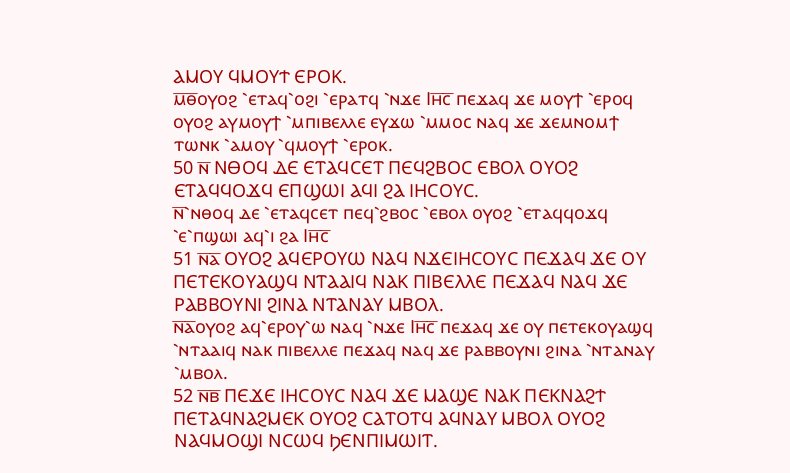ⲀⲘⲞⲨ ϤⲘⲞⲨϮ ⲈⲢⲞⲔ.
ⲙ̅ⲑ̅ⲟⲩⲟϩ ⳿ⲉⲧⲁϥ⳿ⲟϩⲓ ⳿ⲉⲣⲁⲧϥ ⳿ⲛϫⲉ Ⲓⲏ̅ⲥ̅ ⲡⲉϫⲁϥ ϫⲉ ⲙⲟⲩϯ ⳿ⲉⲣⲟϥ ⲟⲩⲟϩ ⲁⲩⲙⲟⲩϯ ⳿ⲙⲡⲓⲃⲉⲗⲗⲉ ⲉⲩϫⲱ ⳿ⲙⲙⲟⲥ ⲛⲁϥ ϫⲉ ϫⲉⲙⲛⲟⲙϯ ⲧⲱⲛⲕ ⳿ⲁⲙⲟⲩ ⳿ϥⲙⲟⲩϯ ⳿ⲉⲣⲟⲕ.
50 ⲛ̅ ⲚⲐⲞϤ ⲆⲈ ⲈⲦⲀϤⲤⲈⲦ ⲠⲈϤϨⲂⲞⲤ ⲈⲂⲞⲖ ⲞⲨⲞϨ ⲈⲦⲀϤϤⲞϪϤ ⲈⲠϢⲰⲒ ⲀϤⲒ ϨⲀ ⲒⲎⲤⲞⲨⲤ.
ⲛ̅⳿ⲛⲑⲟϥ ⲇⲉ ⳿ⲉⲧⲁϥⲥⲉⲧ ⲡⲉϥ⳿ϩⲃⲟⲥ ⳿ⲉⲃⲟⲗ ⲟⲩⲟϩ ⳿ⲉⲧⲁϥϥⲟϫϥ ⳿ⲉ⳿ⲡϣⲱⲓ ⲁϥ⳿ⲓ ϩⲁ Ⲓⲏ̅ⲥ̅
51 ⲛ̅ⲁ̅ ⲞⲨⲞϨ ⲀϤⲈⲢⲞⲨⲰ ⲚⲀϤ ⲚϪⲈⲒⲎⲤⲞⲨⲤ ⲠⲈϪⲀϤ ϪⲈ ⲞⲨ ⲠⲈⲦⲈⲔⲞⲨⲀϢϤ ⲚⲦⲀⲀⲒϤ ⲚⲀⲔ ⲠⲒⲂⲈⲖⲖⲈ ⲠⲈϪⲀϤ ⲚⲀϤ ϪⲈ ⲢⲀⲂⲂⲞⲨⲚⲒ ϨⲒⲚⲀ ⲚⲦⲀⲚⲀⲨ ⲘⲂⲞⲖ.
ⲛ̅ⲁ̅ⲟⲩⲟϩ ⲁϥ⳿ⲉⲣⲟⲩ⳿ⲱ ⲛⲁϥ ⳿ⲛϫⲉ Ⲓⲏ̅ⲥ̅ ⲡⲉϫⲁϥ ϫⲉ ⲟⲩ ⲡⲉⲧⲉⲕⲟⲩⲁϣϥ ⳿ⲛⲧⲁⲁⲓϥ ⲛⲁⲕ ⲡⲓⲃⲉⲗⲗⲉ ⲡⲉϫⲁϥ ⲛⲁϥ ϫⲉ ⲣⲁⲃⲃⲟⲩⲛⲓ ϩⲓⲛⲁ ⳿ⲛⲧⲁⲛⲁⲩ ⳿ⲙⲃⲟⲗ.
52 ⲛ̅ⲃ̅ ⲠⲈϪⲈ ⲒⲎⲤⲞⲨⲤ ⲚⲀϤ ϪⲈ ⲘⲀϢⲈ ⲚⲀⲔ ⲠⲈⲔⲚⲀϨϮ ⲠⲈⲦⲀϤⲚⲀϨⲘⲈⲔ ⲞⲨⲞϨ ⲤⲀⲦⲞⲦϤ ⲀϤⲚⲀⲨ ⲘⲂⲞⲖ ⲞⲨⲞϨ ⲚⲀϤⲘⲞϢⲒ ⲚⲤⲰϤ ϦⲈⲚⲠⲒⲘⲰⲒⲦ.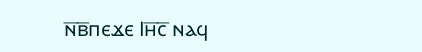ⲛ̅ⲃ̅ⲡⲉϫⲉ Ⲓⲏ̅ⲥ̅ ⲛⲁϥ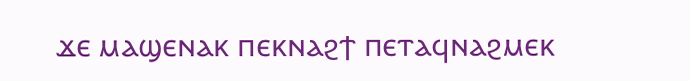ϫⲉ ⲙⲁϣⲉⲛⲁⲕ ⲡⲉⲕⲛⲁϩϯ ⲡⲉⲧⲁϥⲛⲁϩⲙⲉⲕ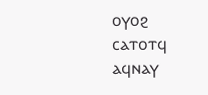ⲟⲩⲟϩ ⲥⲁⲧⲟⲧϥ ⲁϥⲛⲁⲩ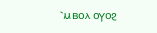⳿ⲙⲃⲟⲗ ⲟⲩⲟϩ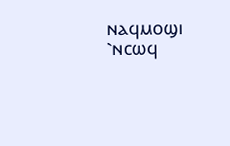ⲛⲁϥⲙⲟϣⲓ ⳿ⲛⲥⲱϥ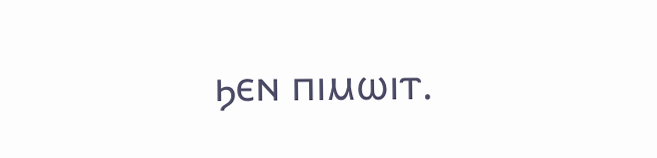ϧⲉⲛ ⲡⲓⲙⲱⲓⲧ.